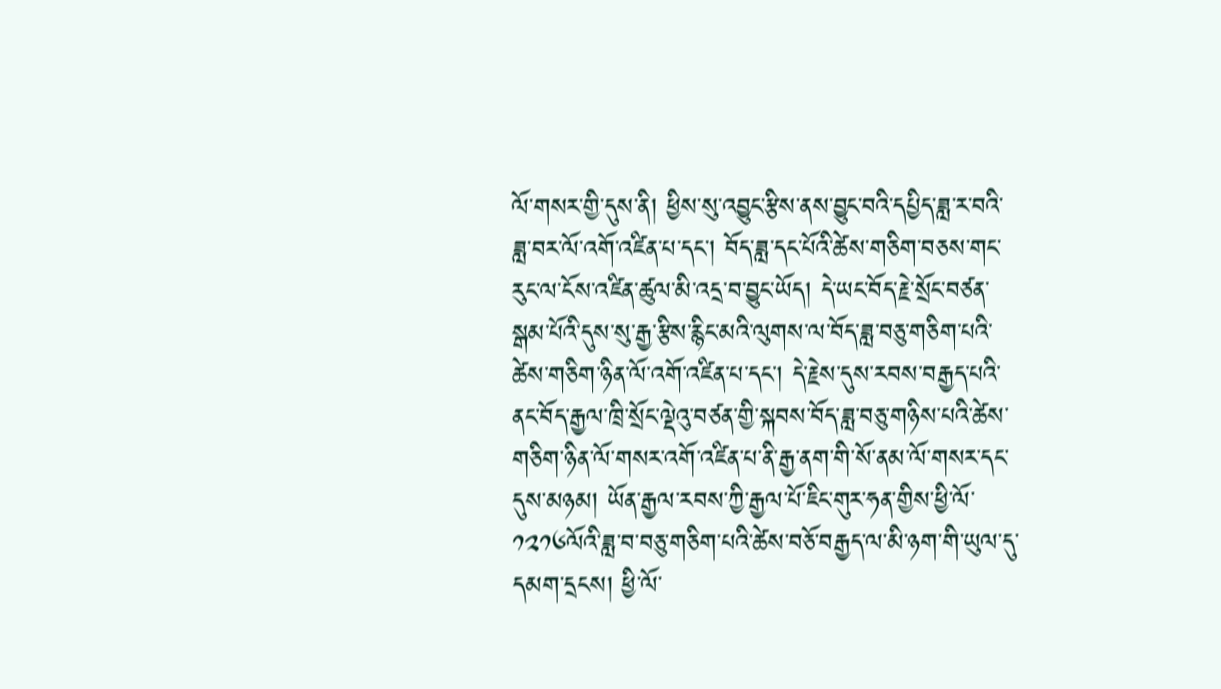ལོ་གསར་གྱི་དུས་ནི། ཕྱིས་སུ་འབྱུང་རྩིས་ནས་བྱུང་བའི་དཔྱིད་ཟླ་ར་བའི་ཟླ་བར་ལོ་འགོ་འཛིན་པ་དང་། བོད་ཟླ་དང་པོའི་ཚེས་གཅིག་བཅས་གང་རུང་ལ་ངོས་འཛིན་ཚུལ་མི་འདྲ་བ་བྱུང་ཡོད། དེ་ཡང་བོད་རྗེ་སྲོང་བཙན་སྒམ་པོའི་དུས་སུ་རྒྱ་རྩིས་རྙིང་མའི་ལུགས་ལ་བོད་ཟླ་བཅུ་གཅིག་པའི་ཚེས་གཅིག་ཉིན་ལོ་འགོ་འཛིན་པ་དང་། དེ་རྗེས་དུས་རབས་བརྒྱད་པའི་ནང་བོད་རྒྱལ་ཁྲི་སྲོང་ལྡེའུ་བཙན་གྱི་སྐབས་བོད་ཟླ་བཅུ་གཉིས་པའི་ཚེས་གཅིག་ཉིན་ལོ་གསར་འགོ་འཛིན་པ་ནི་རྒྱ་ནག་གི་སོ་ནམ་ལོ་གསར་དང་དུས་མཉམ། ཡོན་རྒྱལ་རབས་ཀྱི་རྒྱལ་པོ་ཇིང་གུར་ཧན་གྱིས་ཕྱི་ལོ་༡༢༡༦ལོའི་ཟླ་བ་བཅུ་གཅིག་པའི་ཚེས་བཅོ་བརྒྱད་ལ་མི་ཉག་གི་ཡུལ་དུ་དམག་དྲངས། ཕྱི་ལོ་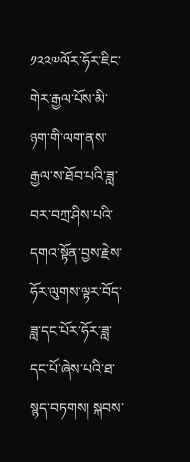༡༢༢༧ལོར་ཧོར་ཇིང་གེར་རྒྱལ་པོས་མི་ཉག་གི་ལག་ནས་རྒྱལ་ས་ཐོབ་པའི་ཟླ་བར་བཀྲ་ཤིས་པའི་དགའ་སྟོན་བྱས་རྗེས་ཧོར་ལུགས་ལྟར་བོད་ཟླ་དང་པོར་ཧོར་ཟླ་དང་པོ་ཞེས་པའི་ཐ་སྙད་བཏགས། སྐབས་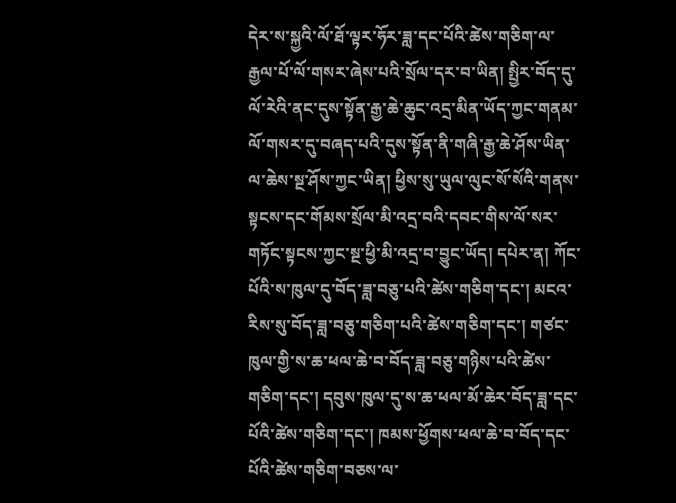དེར་ས་སྐྱའི་ལོ་ཐོ་ལྟར་ཧོར་ཟླ་དང་པོའི་ཚེས་གཅིག་ལ་རྒྱལ་པོ་ལོ་གསར་ཞེས་པའི་སྲོལ་དར་བ་ཡིན། སྤྱིར་བོད་དུ་ལོ་རེའི་ནང་དུས་སྟོན་རྒྱ་ཆེ་ཆུང་འདྲ་མིན་ཡོད་ཀྱང་གནམ་ལོ་གསར་དུ་བཞད་པའི་དུས་སྟོན་ནི་གཞི་རྒྱ་ཆེ་ཤོས་ཡིན་ལ་ཆེས་སྔ་ཤོས་ཀྱང་ཡིན། ཕྱིས་སུ་ཡུལ་ལུང་སོ་སོའི་གནས་སྟངས་དང་གོམས་སྲོལ་མི་འདྲ་བའི་དབང་གིས་ལོ་སར་གཏོང་སྟངས་ཀྱང་སྔ་ཕྱི་མི་འདྲ་བ་བྱུང་ཡོད། དཔེར་ན། ཀོང་པོའི་ས་ཁུལ་དུ་བོད་ཟླ་བཅུ་པའི་ཚེས་གཅིག་དང་། མངའ་རིས་སུ་བོད་ཟླ་བཅུ་གཅིག་པའི་ཚེས་གཅིག་དང་། གཙང་ཁུལ་གྱི་ས་ཆ་ཕལ་ཆེ་བ་བོད་ཟླ་བཅུ་གཉིས་པའི་ཚེས་གཅིག་དང་། དབུས་ཁུལ་དུ་ས་ཆ་ཕལ་མོ་ཆེར་བོད་ཟླ་དང་པོའི་ཚེས་གཅིག་དང་། ཁམས་ཕྱོགས་ཕལ་ཆེ་བ་བོད་དང་པོའི་ཚེས་གཅིག་བཅས་ལ་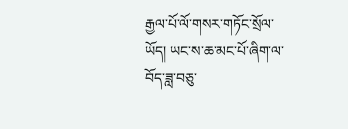རྒྱལ་པོ་ལོ་གསར་གཏོང་སྲོལ་ཡོད། ཡང་ས་ཆ་མང་པོ་ཞིག་ལ་བོད་ཟླ་བཅུ་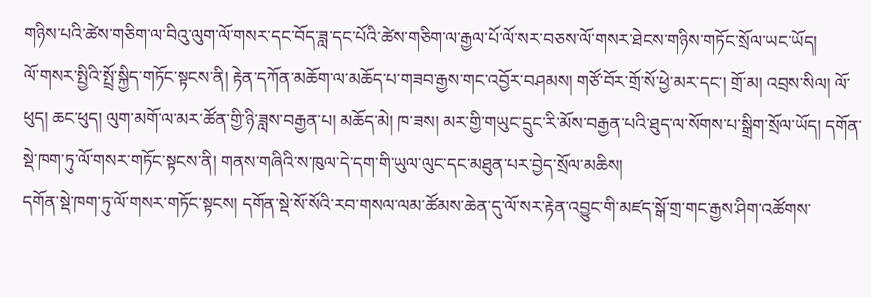གཉིས་པའི་ཚེས་གཅིག་ལ་བིའུ་ལུག་ལོ་གསར་དང་བོད་ཟླ་དང་པོའི་ཚེས་གཅིག་ལ་རྒྱལ་པོ་ལོ་སར་བཅས་ལོ་གསར་ཐེངས་གཉིས་གཏོང་སྲོལ་ཡང་ཡོད།
ལོ་གསར་སྤྱིའི་སྤྲོ་སྐྱིད་གཏོང་སྟངས་ནི། རྟེན་དཀོན་མཆོག་ལ་མཆོད་པ་གཟབ་རྒྱས་གང་འབྱོར་བཤམས། གཙོ་བོར་གྲོ་སོ་ཕྱེ་མར་དང་། གྲོ་མ། འབྲས་སིལ། ལོ་ཕུད། ཆང་ཕུད། ལུག་མགོ་ལ་མར་ཚོན་གྱི་ཉི་ཟླས་བརྒྱན་པ། མཆོད་མེ། ཁ་ཟས། མར་གྱི་གཡུང་དྲུང་རི་མོས་བརྒྱན་པའི་ཐུད་ལ་སོགས་པ་སྒྲིག་སྲོལ་ཡོད། དགོན་སྡེ་ཁག་ཏུ་ལོ་གསར་གཏོང་སྟངས་ནི། གནས་གཞིའི་ས་ཁུལ་དེ་དག་གི་ཡུལ་ལུང་དང་མཐུན་པར་བྱེད་སྲོལ་མཆིས།
དགོན་སྡེ་ཁག་ཏུ་ལོ་གསར་གཏོང་སྟངས། དགོན་སྡེ་སོ་སོའི་རབ་གསལ་ལམ་ཚོམས་ཆེན་དུ་ལོ་སར་རྟེན་འབྱུང་གི་མཛད་སྒོ་གྲ་གང་རྒྱས་ཤིག་འཚོགས་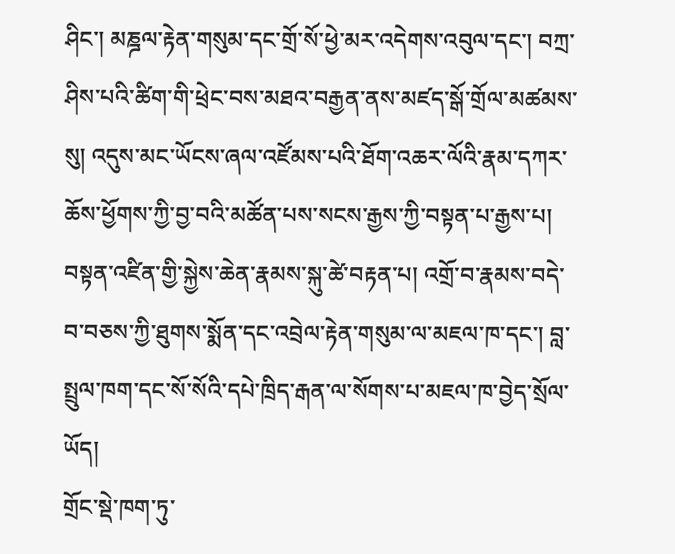ཤིང་། མཎྜལ་རྟེན་གསུམ་དང་གྲོ་སོ་ཕྱེ་མར་འདེགས་འབུལ་དང་། བཀྲ་ཤིས་པའི་ཚིག་གི་ཕྲེང་བས་མཐའ་བརྒྱན་ནས་མཛད་སྒོ་གྲོལ་མཚམས་སུ། འདུས་མང་ཡོངས་ཞལ་འཛོམས་པའི་ཐོག་འཆར་ལོའི་རྣམ་དཀར་ཆོས་ཕྱོགས་ཀྱི་བྱ་བའི་མཚོན་པས་སངས་རྒྱས་ཀྱི་བསྟན་པ་རྒྱས་པ། བསྟན་འཛིན་གྱི་སྐྱེས་ཆེན་རྣམས་སྐུ་ཚེ་བརྟན་པ། འགྲོ་བ་རྣམས་བདེ་བ་བཅས་ཀྱི་ཐུགས་སྨོན་དང་འབྲེལ་རྟེན་གསུམ་ལ་མཇལ་ཁ་དང་། བླ་སྤྲུལ་ཁག་དང་སོ་སོའི་དཔེ་ཁྲིད་རྒན་ལ་སོགས་པ་མཇལ་ཁ་བྱེད་སྲོལ་ཡོད།
གྲོང་སྡེ་ཁག་ཏུ་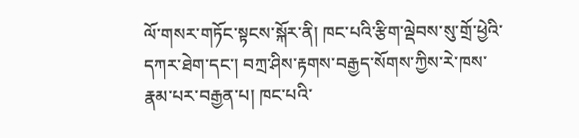ལོ་གསར་གཏོང་སྟངས་སྐོར་ནི། ཁང་པའི་རྩིག་ལྡེབས་སུ་གྲོ་ཕྱེའི་དཀར་ཐེག་དང་། བཀྲ་ཤིས་རྟགས་བརྒྱད་སོགས་ཀྱིས་རེ་ཁས་རྣམ་པར་བརྒྱན་པ། ཁང་པའི་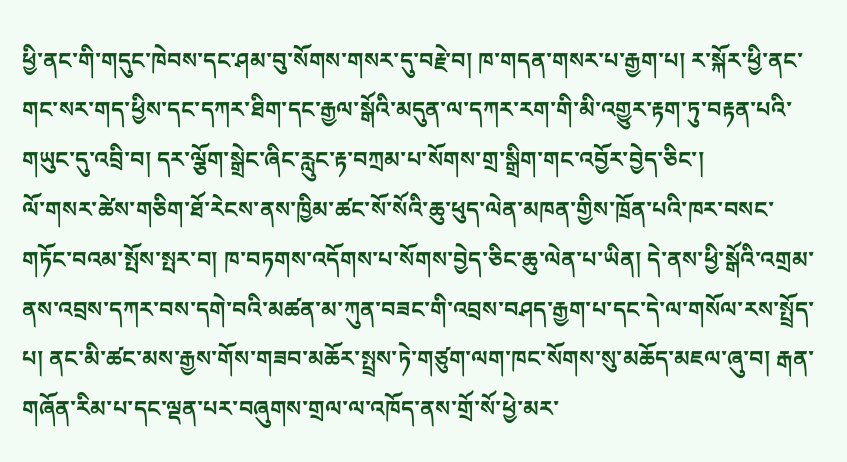ཕྱི་ནང་གི་གདུང་ཁེབས་དང་ཤམ་བུ་སོགས་གསར་དུ་བརྗེ་བ། ཁ་གདན་གསར་པ་རྒྱག་པ། ར་སྐོར་ཕྱི་ནང་གང་སར་གད་ཕྱིས་དང་དཀར་ཐིག་དང་རྒྱལ་སྒོའི་མདུན་ལ་དཀར་རག་གི་མི་འགྱུར་རྟག་ཏུ་བརྟན་པའི་གཡུང་དུ་འབྲི་བ། དར་ལྕོག་སྒྲེང་ཞིང་རླུང་རྟ་བཀྲམ་པ་སོགས་གྲ་སྒྲིག་གང་འབྱོར་བྱེད་ཅིང་།
ལོ་གསར་ཚེས་གཅིག་ཐོ་རེངས་ནས་ཁྱིམ་ཚང་སོ་སོའི་ཆུ་ཕུད་ལེན་མཁན་གྱིས་ཁྲོན་པའི་ཁར་བསང་གཏོང་བའམ་སྤོས་སྤར་བ། ཁ་བཏགས་འདོགས་པ་སོགས་བྱེད་ཅིང་ཆུ་ལེན་པ་ཡིན། དེ་ནས་ཕྱི་སྒོའི་འགྲམ་ནས་འབྲས་དཀར་བས་དགེ་བའི་མཚན་མ་ཀུན་བཟང་གི་འབྲས་བཤད་རྒྱག་པ་དང་དེ་ལ་གསོལ་རས་སྤྲོད་པ། ནང་མི་ཚང་མས་རྒྱས་གོས་གཟབ་མཆོར་སྤྲས་ཏེ་གཙུག་ལག་ཁང་སོགས་སུ་མཆོད་མཇལ་ཞུ་བ། རྒན་གཞོན་རིམ་པ་དང་ལྡན་པར་བཞུགས་གྲལ་ལ་འཁོད་ནས་གྲོ་སོ་ཕྱེ་མར་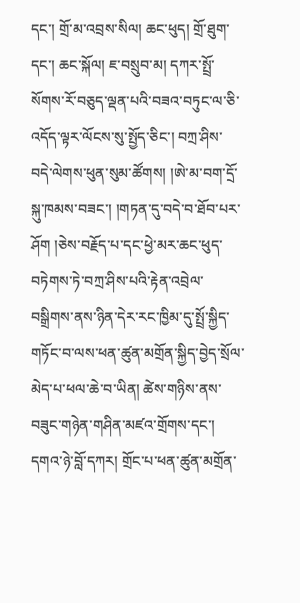དང་། གྲོ་མ་འབྲས་སིལ། ཆང་ཕུད། གྲོ་ཐུག་དང་། ཆང་སྐོལ། ཇ་བསྲུབ་མ། དཀར་སྤྲོ་སོགས་རོ་བཅུད་ལྡན་པའི་བཟའ་བཏུང་ལ་ཅི་འདོད་ལྟར་ལོངས་སུ་སྤྱོད་ཅིང་། བཀྲ་ཤིས་བདེ་ལེགས་ཕུན་སུམ་ཚོགས། །ཨེ་མ་བག་དྲོ་སྐུ་ཁམས་བཟང་། །གཏན་དུ་བདེ་བ་ཐོབ་པར་ཤོག །ཅེས་བརྗོད་པ་དང་ཕྱེ་མར་ཆང་ཕུད་བཏེགས་ཏེ་བཀྲ་ཤིས་པའི་རྟེན་འབྲེལ་བསྒྲིགས་ནས་ཉིན་དེར་རང་ཁྱིམ་དུ་སྤྲོ་སྐྱིད་གཏོང་བ་ལས་ཕན་ཚུན་མགྲོན་སྐྱིད་བྱེད་སྲོལ་མེད་པ་ཕལ་ཆེ་བ་ཡིན། ཚེས་གཉིས་ནས་བཟུང་གཉེན་གཤིན་མཛའ་གྲོགས་དང་། དགའ་ཉེ་བློ་དཀར། གྲོང་པ་ཕན་ཚུན་མགྲོན་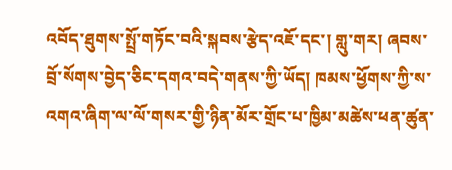འབོད་ཐུགས་སྤྲོ་གཏོང་བའི་སྐབས་རྩེད་འཇོ་དང་། གླུ་གར། ཞབས་བྲོ་སོགས་བྱེད་ཅིང་དགའ་བདེ་གནས་ཀྱི་ཡོད། ཁམས་ཕྱོགས་ཀྱི་ས་འགའ་ཞིག་ལ་ལོ་གསར་གྱི་ཉིན་མོར་གྲོང་པ་ཁྱིམ་མཚེས་ཕན་ཚུན་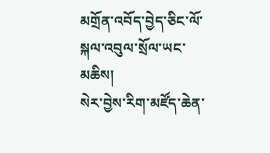མགྲོན་འབོད་བྱེད་ཅིང་ལོ་སྐལ་འབུལ་སྲོལ་ཡང་མཆིས།
སེར་བྱེས་རིག་མཛོད་ཆེན་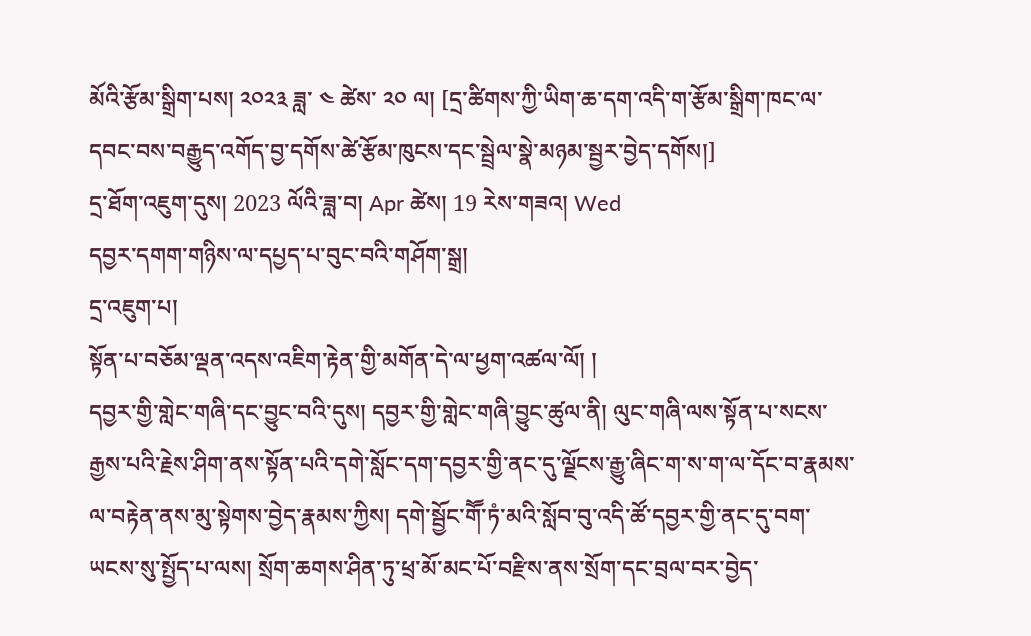མོའི་རྩོམ་སྒྲིག་པས། ༢༠༢༣ ཟླ་ ༤ ཚེས་ ༢༠ ལ། [དྲ་ཚིགས་ཀྱི་ཡིག་ཆ་དག་འདི་ག་རྩོམ་སྒྲིག་ཁང་ལ་དབང་བས་བརྒྱུད་འགོད་བྱ་དགོས་ཚེ་རྩོམ་ཁུངས་དང་སྦྲེལ་སྣེ་མཉམ་སྦྱར་བྱེད་དགོས།]
དྲ་ཐོག་འཇུག་དུས། 2023 ལོའི་ཟླ་བ། Apr ཚེས། 19 རེས་གཟའ། Wed
དབྱར་དགག་གཉིས་ལ་དཔྱད་པ་བུང་བའི་གཤོག་སྒྲ།
དྲ་འཇུག་པ།
སྟོན་པ་བཅོམ་ལྡན་འདས་འཇིག་རྟེན་གྱི་མགོན་དེ་ལ་ཕྱག་འཚལ་ལོ། །
དབྱར་གྱི་གླེང་གཞི་དང་བྱུང་བའི་དུས། དབྱར་གྱི་གླེང་གཞི་བྱུང་ཚུལ་ནི། ལུང་གཞི་ལས་སྟོན་པ་སངས་རྒྱས་པའི་རྗེས་ཤིག་ནས་སྟོན་པའི་དགེ་སློང་དག་དབྱར་གྱི་ནང་དུ་ལྗོངས་རྒྱུ་ཞིང་ག་ས་ག་ལ་དོང་བ་རྣམས་ལ་བརྟེན་ནས་མུ་སྟེགས་བྱེད་རྣམས་ཀྱིས། དགེ་སྦྱོང་གཽ་ཏཾ་མའི་སློབ་བུ་འདི་ཚོ་དབྱར་གྱི་ནང་དུ་བག་ཡངས་སུ་སྤྱོད་པ་ལས། སྲོག་ཆགས་ཤིན་ཏུ་ཕྲ་མོ་མང་པོ་བརྫིས་ནས་སྲོག་དང་བྲལ་བར་བྱེད་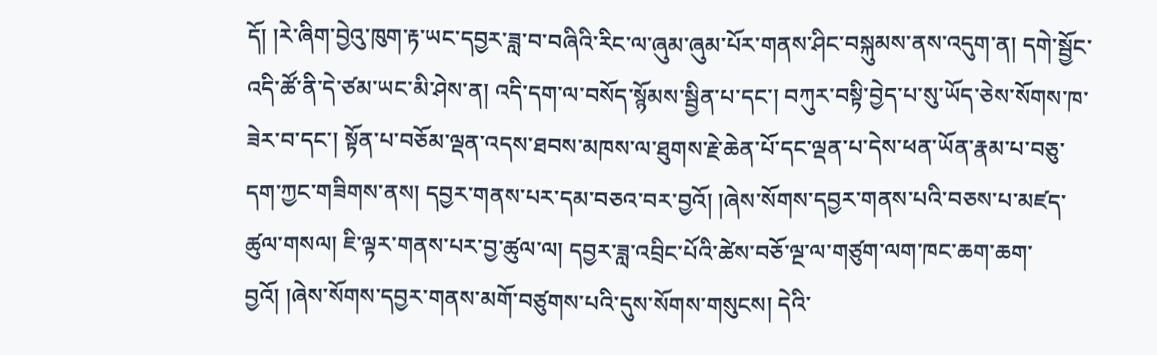དོ། །རེ་ཞིག་བྱེའུ་ཁུག་རྟ་ཡང་དབྱར་ཟླ་བ་བཞིའི་རིང་ལ་ཞུམ་ཞུམ་པོར་གནས་ཤིང་བསྐུམས་ནས་འདུག་ན། དགེ་སྦྱོང་འདི་ཚོ་ནི་དེ་ཙམ་ཡང་མི་ཤེས་ན། འདི་དག་ལ་བསོད་སྙོམས་སྦྱིན་པ་དང་། བཀུར་བསྟི་བྱེད་པ་སུ་ཡོད་ཅེས་སོགས་ཁ་ཟེར་བ་དང་། སྟོན་པ་བཅོམ་ལྡན་འདས་ཐབས་མཁས་ལ་ཐུགས་རྗེ་ཆེན་པོ་དང་ལྡན་པ་དེས་ཕན་ཡོན་རྣམ་པ་བཅུ་དག་ཀྱང་གཟིགས་ནས། དབྱར་གནས་པར་དམ་བཅའ་བར་བྱའོ། །ཞེས་སོགས་དབྱར་གནས་པའི་བཅས་པ་མཛད་ཚུལ་གསལ། ཇི་ལྟར་གནས་པར་བྱ་ཚུལ་ལ། དབྱར་ཟླ་འབྲིང་པོའི་ཚེས་བཅོ་ལྔ་ལ་གཙུག་ལག་ཁང་ཆག་ཆག་བྱའོ། །ཞེས་སོགས་དབྱར་གནས་མགོ་བཙུགས་པའི་དུས་སོགས་གསུངས། དེའི་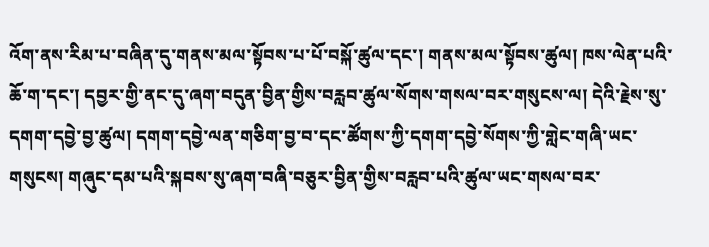འོག་ནས་རིམ་པ་བཞིན་དུ་གནས་མལ་སྟོབས་པ་པོ་བསྐོ་ཚུལ་དང་། གནས་མལ་སྟོབས་ཚུལ། ཁས་ལེན་པའི་ཆོ་ག་དང་། དབྱར་གྱི་ནང་དུ་ཞག་བདུན་བྱིན་གྱིས་བརླབ་ཚུལ་སོགས་གསལ་བར་གསུངས་ལ། དེའི་རྗེས་སུ་དགག་དབྱེ་བྱ་ཚུལ། དགག་དབྱེ་ལན་གཅིག་བྱ་བ་དང་ཚོགས་ཀྱི་དགག་དབྱེ་སོགས་ཀྱི་གླེང་གཞི་ཡང་གསུངས། གཞུང་དམ་པའི་སྐབས་སུ་ཞག་བཞི་བཅུར་བྱིན་གྱིས་བརླབ་པའི་ཚུལ་ཡང་གསལ་བར་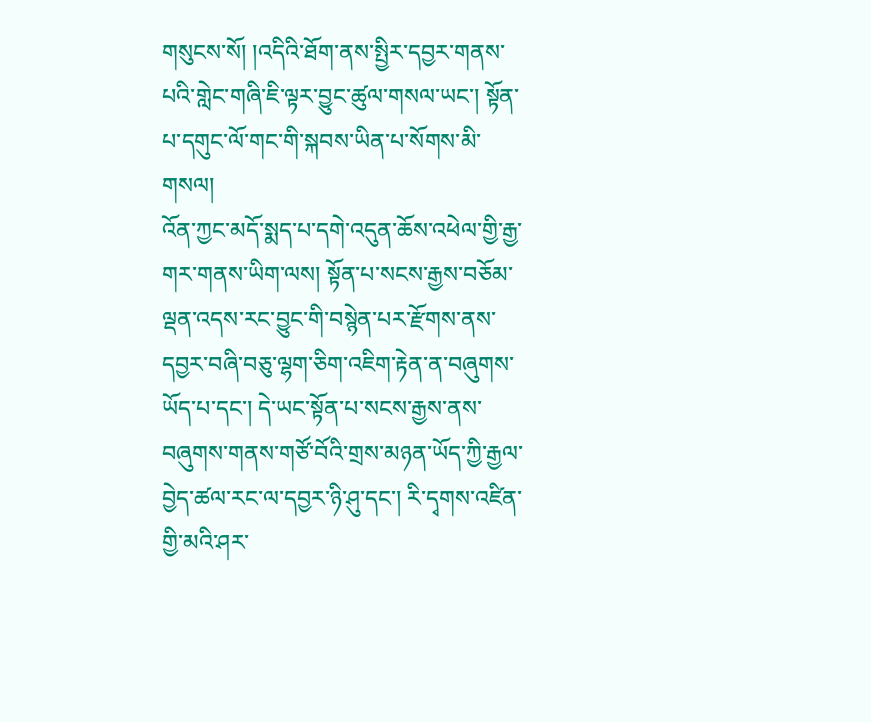གསུངས་སོ། །འདིའི་ཐོག་ནས་སྤྱིར་དབྱར་གནས་པའི་གླེང་གཞི་ཇི་ལྟར་བྱུང་ཚུལ་གསལ་ཡང་། སྟོན་པ་དགུང་ལོ་གང་གི་སྐབས་ཡིན་པ་སོགས་མི་གསལ།
འོན་ཀྱང་མདོ་སྨད་པ་དགེ་འདུན་ཆོས་འཕེལ་གྱི་རྒྱ་གར་གནས་ཡིག་ལས། སྟོན་པ་སངས་རྒྱས་བཅོམ་ལྡན་འདས་རང་བྱུང་གི་བསྙེན་པར་རྫོགས་ནས་དབྱར་བཞི་བཅུ་ལྷག་ཅིག་འཇིག་རྟེན་ན་བཞུགས་ཡོད་པ་དང་། དེ་ཡང་སྟོན་པ་སངས་རྒྱས་ནས་བཞུགས་གནས་གཙོ་བོའི་གྲས་མཉན་ཡོད་ཀྱི་རྒྱལ་བྱེད་ཚལ་རང་ལ་དབྱར་ཉི་ཤུ་དང་། རི་དྭགས་འཛིན་གྱི་མའི་ཤར་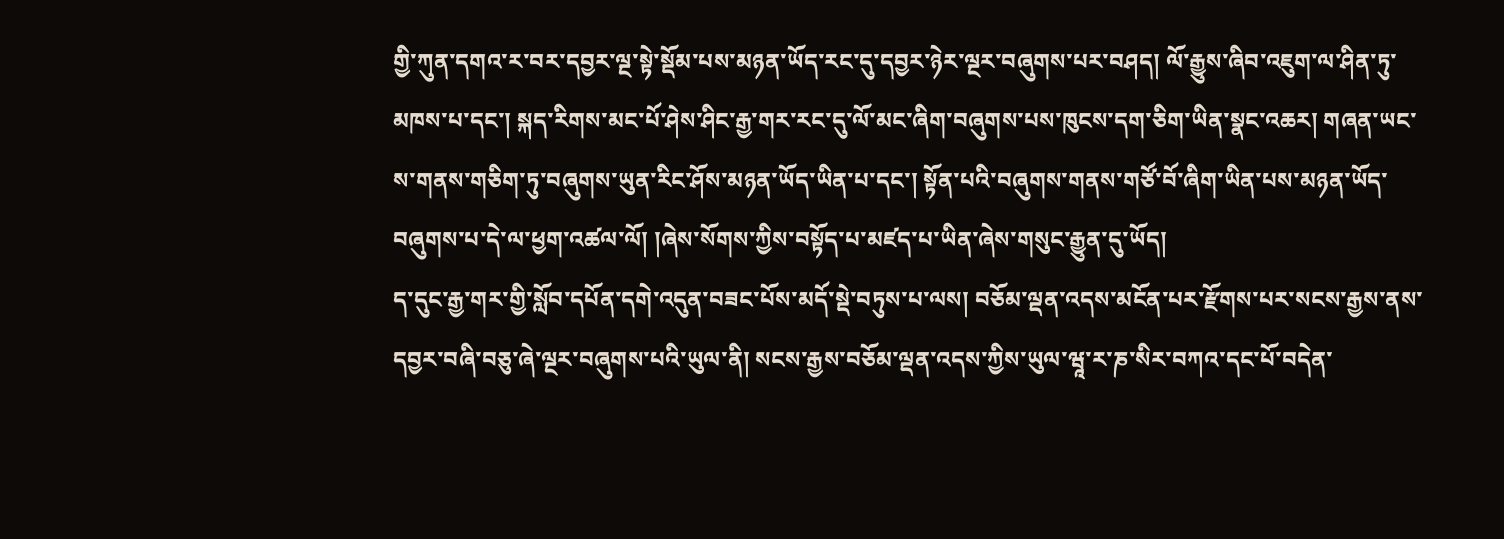གྱི་ཀུན་དགའ་ར་བར་དབྱར་ལྔ་སྟེ་སྡོམ་པས་མཉན་ཡོད་རང་དུ་དབྱར་ཉེར་ལྔར་བཞུགས་པར་བཤད། ལོ་རྒྱུས་ཞིབ་འཇུག་ལ་ཤིན་ཏུ་མཁས་པ་དང་། སྐད་རིགས་མང་པོ་ཤེས་ཤིང་རྒྱ་གར་རང་དུ་ལོ་མང་ཞིག་བཞུགས་པས་ཁུངས་དག་ཅིག་ཡིན་སྣང་འཆར། གཞན་ཡང་ས་གནས་གཅིག་ཏུ་བཞུགས་ཡུན་རིང་ཤོས་མཉན་ཡོད་ཡིན་པ་དང་། སྟོན་པའི་བཞུགས་གནས་གཙོ་བོ་ཞིག་ཡིན་པས་མཉན་ཡོད་བཞུགས་པ་དེ་ལ་ཕྱག་འཚལ་ལོ། །ཞེས་སོགས་ཀྱིས་བསྟོད་པ་མཛད་པ་ཡིན་ཞེས་གསུང་རྒྱུན་དུ་ཡོད།
ད་དུང་རྒྱ་གར་གྱི་སློབ་དཔོན་དགེ་འདུན་བཟང་པོས་མདོ་སྡེ་བཏུས་པ་ལས། བཅོམ་ལྡན་འདས་མངོན་པར་རྫོགས་པར་སངས་རྒྱས་ནས་དབྱར་བཞི་བཅུ་ཞེ་ལྔར་བཞུགས་པའི་ཡུལ་ནི། སངས་རྒྱས་བཅོམ་ལྡན་འདས་ཀྱིས་ཡུལ་ཝཱ་ར་ཎ་སིར་བཀའ་དང་པོ་བདེན་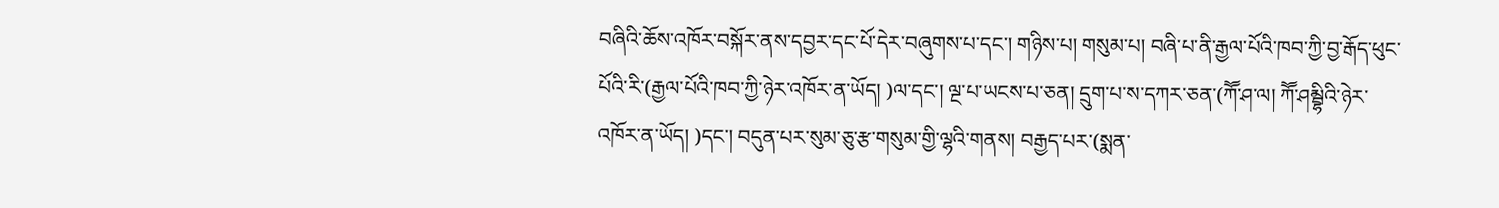བཞིའི་ཆོས་འཁོར་བསྐོར་ནས་དབྱར་དང་པོ་དེར་བཞུགས་པ་དང་། གཉིས་པ། གསུམ་པ། བཞི་པ་ནི་རྒྱལ་པོའི་ཁབ་ཀྱི་བྱ་རྒོད་ཕུང་པོའི་རི་(རྒྱལ་པོའི་ཁབ་ཀྱི་ཉེར་འཁོར་ན་ཡོད། )ལ་དང་། ལྔ་པ་ཡངས་པ་ཅན། དྲུག་པ་ས་དཀར་ཅན་(ཀཽ་ཤ་ལ། ཀཽ་ཤམྦྷིའི་ཉེར་འཁོར་ན་ཡོད། )དང་། བདུན་པར་སུམ་ཅུ་རྩ་གསུམ་གྱི་ལྷའི་གནས། བརྒྱད་པར་(སྨན་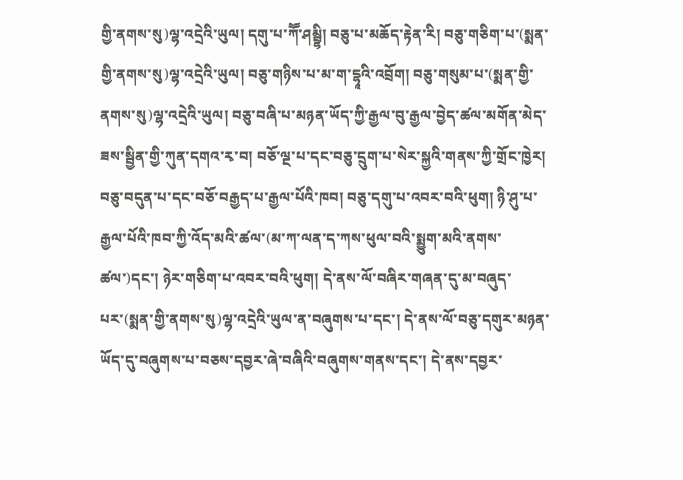གྱི་ནགས་སུ)ལྷ་འདྲེའི་ཡུལ། དགུ་པ་ཀཽ་ཤམྦྷི། བཅུ་པ་མཆོད་རྟེན་རི། བཅུ་གཅིག་པ་(སྨན་གྱི་ནགས་སུ)ལྷ་འདྲེའི་ཡུལ། བཅུ་གཉིས་པ་མ་ག་དྷཱའི་འབྲོག། བཅུ་གསུམ་པ་(སྨན་གྱི་ནགས་སུ)ལྷ་འདྲེའི་ཡུལ། བཅུ་བཞི་པ་མཉན་ཡོད་ཀྱི་རྒྱལ་བུ་རྒྱལ་བྱེད་ཚལ་མགོན་མེད་ཟས་སྦྱིན་གྱི་ཀུན་དགའ་རྭ་བ། བཅོ་ལྔ་པ་དང་བཅུ་དྲུག་པ་སེར་སྐྱའི་གནས་ཀྱི་གྲོང་ཁྱེར། བཅུ་བདུན་པ་དང་བཅོ་བརྒྱད་པ་རྒྱལ་པོའི་ཁབ། བཅུ་དགུ་པ་འབར་བའི་ཕུག། ཉི་ཤུ་པ་རྒྱལ་པོའི་ཁབ་ཀྱི་འོད་མའི་ཚལ་(མ་ཀ་ལན་ད་ཀས་ཕུལ་བའི་སྨྱུག་མའི་ནགས་ཚལ་)དང་། ཉེར་གཅིག་པ་འབར་བའི་ཕུག། དེ་ནས་ལོ་བཞིར་གཞན་དུ་མ་བཞུད་པར་(སྨན་གྱི་ནགས་སུ)ལྷ་འདྲེའི་ཡུལ་ན་བཞུགས་པ་དང་། དེ་ནས་ལོ་བཅུ་དགུར་མཉན་ཡོད་དུ་བཞུགས་པ་བཅས་དབྱར་ཞེ་བཞིའི་བཞུགས་གནས་དང་། དེ་ནས་དབྱར་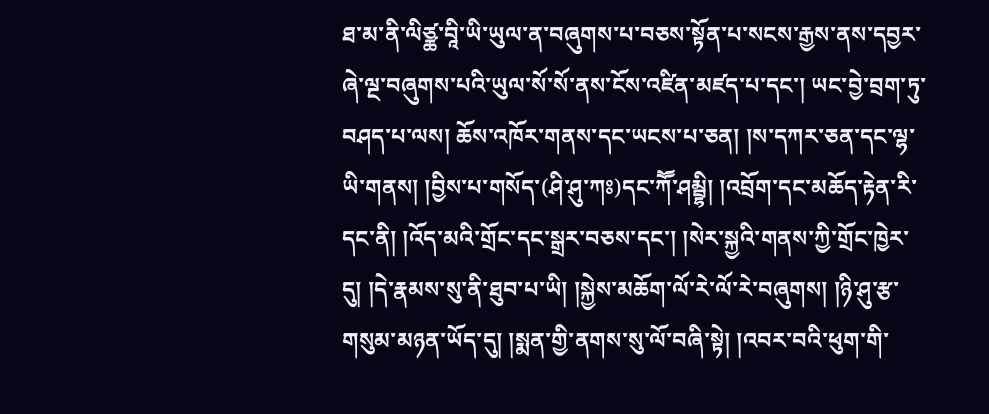ཐ་མ་ནི་ལིཙྪ་བཱི་ཡི་ཡུལ་ན་བཞུགས་པ་བཅས་སྟོན་པ་སངས་རྒྱས་ནས་དབྱར་ཞེ་ལྔ་བཞུགས་པའི་ཡུལ་སོ་སོ་ནས་ངོས་འཛིན་མཛད་པ་དང་། ཡང་བྱེ་བྲག་ཏུ་བཤད་པ་ལས། ཆོས་འཁོར་གནས་དང་ཡངས་པ་ཅན། །ས་དཀར་ཅན་དང་ལྷ་ཡི་གནས། །བྱིས་པ་གསོད་(ཤི་ཤུ་ཀཿ)དང་ཀཽ་ཤམྦྷི། །འབྲོག་དང་མཆོད་རྟེན་རི་དང་ནི། །འོད་མའི་གྲོང་དང་སྒྲར་བཅས་དང་། །སེར་སྐྱའི་གནས་ཀྱི་གྲོང་ཁྱེར་དུ། །དེ་རྣམས་སུ་ནི་ཐུབ་པ་ཡི། །སྐྱེས་མཆོག་ལོ་རེ་ལོ་རེ་བཞུགས། །ཉི་ཤུ་རྩ་གསུམ་མཉན་ཡོད་དུ། །སྨན་གྱི་ནགས་སུ་ལོ་བཞི་སྟེ། །འབར་བའི་ཕུག་གི་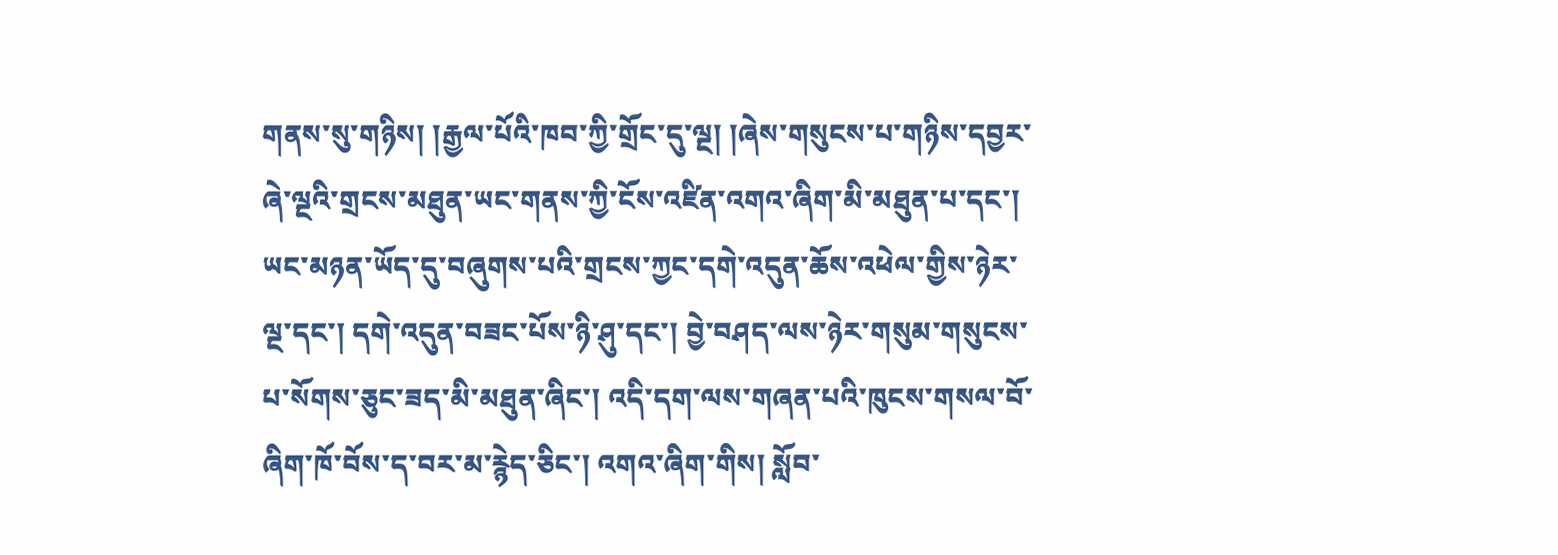གནས་སུ་གཉིས། །རྒྱལ་པོའི་ཁབ་ཀྱི་གྲོང་དུ་ལྔ། །ཞེས་གསུངས་པ་གཉིས་དབྱར་ཞེ་ལྔའི་གྲངས་མཐུན་ཡང་གནས་ཀྱི་ངོས་འཛིན་འགའ་ཞིག་མི་མཐུན་པ་དང་། ཡང་མཉན་ཡོད་དུ་བཞུགས་པའི་གྲངས་ཀྱང་དགེ་འདུན་ཆོས་འཕེལ་གྱིས་ཉེར་ལྔ་དང་། དགེ་འདུན་བཟང་པོས་ཉི་ཤུ་དང་། བྱེ་བཤད་ལས་ཉེར་གསུམ་གསུངས་པ་སོགས་ཅུང་ཟད་མི་མཐུན་ཞིང་། འདི་དག་ལས་གཞན་པའི་ཁུངས་གསལ་བོ་ཞིག་ཁོ་བོས་ད་བར་མ་རྙེད་ཅིང་། འགའ་ཞིག་གིས། སློབ་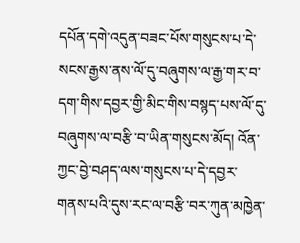དཔོན་དགེ་འདུན་བཟང་པོས་གསུངས་པ་དེ་སངས་རྒྱས་ནས་ལོ་དུ་བཞུགས་ལ་རྒྱ་གར་བ་དག་གིས་དབྱར་གྱི་མིང་གིས་བསྙད་པས་ལོ་དུ་བཞུགས་ལ་བརྩི་བ་ཡིན་གསུངས་མོད། འོན་ཀྱང་བྱེ་བཤད་ལས་གསུངས་པ་དེ་དབྱར་གནས་པའི་དུས་རང་ལ་བརྩི་བར་ཀུན་མཁྱེན་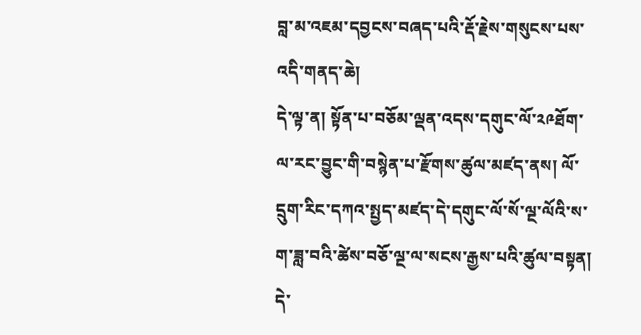བླ་མ་འཇམ་དབྱངས་བཞད་པའི་རྡོ་རྗེས་གསུངས་པས་འདི་གནད་ཆེ།
དེ་ལྟ་ན། སྟོན་པ་བཅོམ་ལྡན་འདས་དགུང་ལོ་༢༩ཐོག་ལ་རང་བྱུང་གི་བསྙེན་པ་རྫོགས་ཚུལ་མཛད་ནས། ལོ་དྲུག་རིང་དཀའ་སྤྱད་མཛད་དེ་དགུང་ལོ་སོ་ལྔ་ལོའི་ས་ག་ཟླ་བའི་ཚེས་བཅོ་ལྔ་ལ་སངས་རྒྱས་པའི་ཚུལ་བསྟན། དེ་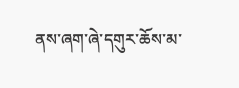ནས་ཞག་ཞེ་དགུར་ཆོས་མ་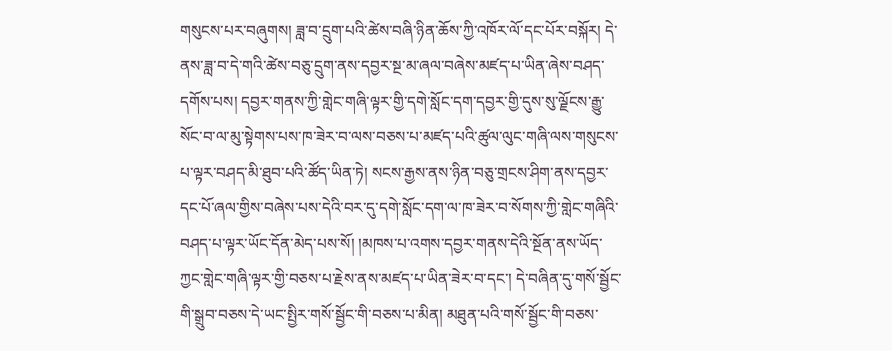གསུངས་པར་བཞུགས། ཟླ་བ་དྲུག་པའི་ཚེས་བཞི་ཉིན་ཆོས་ཀྱི་འཁོར་ལོ་དང་པོར་བསྐོར། དེ་ནས་ཟླ་བ་དེ་གའི་ཚེས་བཅུ་དྲུག་ནས་དབྱར་སྔ་མ་ཞལ་བཞེས་མཛད་པ་ཡིན་ཞེས་བཤད་དགོས་པས། དབྱར་གནས་ཀྱི་གླེང་གཞི་ལྟར་གྱི་དགེ་སློང་དག་དབྱར་གྱི་དུས་སུ་ལྗོངས་རྒྱུ་སོང་བ་ལ་མུ་སྟེགས་པས་ཁ་ཟེར་བ་ལས་བཅས་པ་མཛད་པའི་ཚུལ་ལུང་གཞི་ལས་གསུངས་པ་ལྟར་བཤད་མི་ཐུབ་པའི་ཚོད་ཡིན་ཏེ། སངས་རྒྱས་ནས་ཉིན་བཅུ་གྲངས་ཤིག་ནས་དབྱར་དང་པོ་ཞལ་གྱིས་བཞེས་པས་དེའི་བར་དུ་དགེ་སློང་དག་ལ་ཁ་ཟེར་བ་སོགས་ཀྱི་གླེང་གཞིའི་བཤད་པ་ལྟར་ཡོང་དོན་མེད་པས་སོ། །མཁས་པ་འགས་དབྱར་གནས་དེའི་སྔོན་ནས་ཡོད་ཀྱང་གླེང་གཞི་ལྟར་གྱི་བཅས་པ་རྗེས་ནས་མཛད་པ་ཡིན་ཟེར་བ་དང་། དེ་བཞིན་དུ་གསོ་སྦྱོང་གི་སྒྲུབ་བཅས་དེ་ཡང་སྤྱིར་གསོ་སྦྱོང་གི་བཅས་པ་མིན། མཐུན་པའི་གསོ་སྦྱོང་གི་བཅས་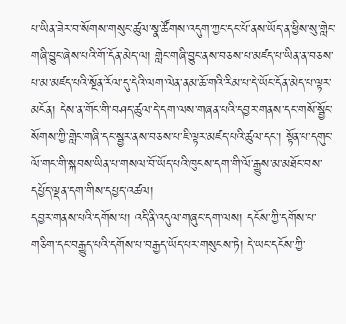པ་ཡིན་ཟེར་བ་སོགས་གསུང་ཚུལ་སྣ་ཚོགས་འདུག་ཀྱང་དང་པོ་ནས་ཡོད་ན་ཕྱིས་སུ་གླེང་གཞི་བྱུང་ཞེས་པའི་གོ་དོན་མེད་ལ། གླེང་གཞི་བྱུང་ནས་བཅས་པ་མཛད་པ་ཡིན་ན་བཅས་པ་མ་མཛད་པའི་སྔོན་རོལ་དུ་དེའི་ལག་ལེན་ནམ་ཆོ་གའི་རིམ་པ་དེ་ཡོང་དོན་མེད་པ་ལྟར་མངོན། དེས་ན་གོང་གི་བཤད་ཚུལ་དེ་དག་ལས་གཞན་པའི་དབྱར་གནས་དང་གསོ་སྦྱོང་སོགས་ཀྱི་གླེང་གཞི་དང་སྦྱར་ནས་བཅས་པ་ཇི་ལྟར་མཛད་པའི་ཚུལ་དང་། སྟོན་པ་དགུང་ལོ་གང་གི་སྐབས་ཡིན་པ་གསལ་བོ་ཡོད་པའི་ཁུངས་དག་གི་ལོ་རྒྱུས་མ་མཐོང་བས་དཔྱོད་ལྡན་དག་གིས་དཔྱད་འཚལ།
དབྱར་གནས་པའི་དགོས་པ། འདི་ནི་འདུལ་གཞུང་དག་ལས། དངོས་ཀྱི་དགོས་པ་གཅིག་དང་བརྒྱུད་པའི་དགོས་པ་བརྒྱད་ཡོད་པར་གསུངས་ཏེ། དེ་ཡང་དངོས་ཀྱི་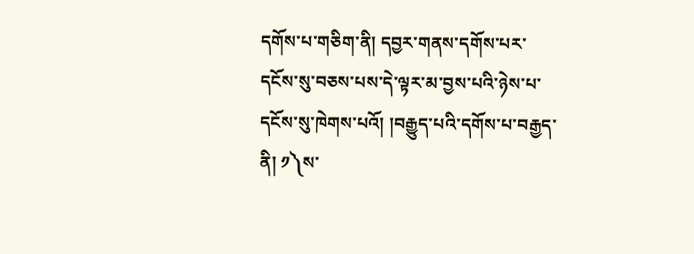དགོས་པ་གཅིག་ནི། དབྱར་གནས་དགོས་པར་དངོས་སུ་བཅས་པས་དེ་ལྟར་མ་བྱས་པའི་ཉེས་པ་དངོས་སུ་ཁེགས་པའོ། །བརྒྱུད་པའི་དགོས་པ་བརྒྱད་ནི། ༡༽ས་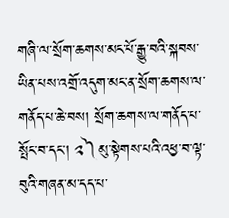གཞི་ལ་སྲོག་ཆགས་མང་པོ་རྒྱུ་བའི་སྐབས་ཡིན་པས་འགྲོ་འདུག་མང་ན་སྲོག་ཆགས་ལ་གནོད་པ་ཆེ་བས། སྲོག་ཆགས་ལ་གནོད་པ་སྤོང་བ་དང་། ༢༽མུ་སྟེགས་པའི་འཕྱ་བ་ལྟ་བུའི་གཞན་མ་དད་པ་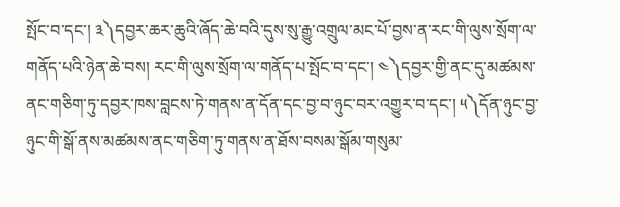སྤོང་བ་དང་། ༣༽དབྱར་ཆར་ཆུའི་ཞོད་ཆེ་བའི་དུས་སུ་རྒྱུ་འགྲུལ་མང་པོ་བྱས་ན་རང་གི་ལུས་སྲོག་ལ་གནོད་པའི་ཉེན་ཆེ་བས། རང་གི་ལུས་སྲོག་ལ་གནོད་པ་སྤོང་བ་དང་། ༤༽དབྱར་གྱི་ནང་དུ་མཚམས་ནང་གཅིག་ཏུ་དབྱར་ཁས་བླངས་ཏེ་གནས་ན་དོན་དང་བྱ་བ་ཉུང་བར་འགྱུར་བ་དང་། ༥༽དོན་ཉུང་བྱ་ཉུང་གི་སྒོ་ནས་མཚམས་ནང་གཅིག་ཏུ་གནས་ན་ཐོས་བསམ་སྒོམ་གསུམ་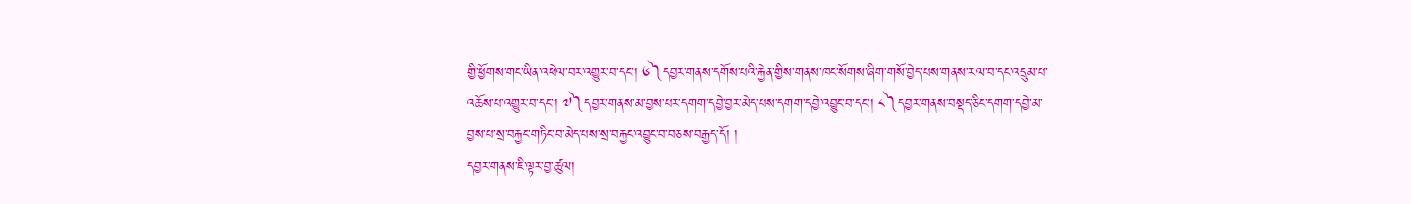གྱི་ཕྱོགས་གང་ཡིན་འཕེལ་བར་འགྱུར་བ་དང་། ༦༽དབྱར་གནས་དགོས་པའི་རྐྱེན་གྱིས་གནས་ཁང་སོགས་ཞིག་གསོ་བྱེད་པས་གནས་རལ་བ་དང་འདྲུམ་པ་འཆོས་པ་འགྱུར་བ་དང་། ༧༽དབྱར་གནས་མ་བྱས་པར་དགག་དབྱེ་བྱར་མེད་པས་དགག་དབྱེ་འབྱུང་བ་དང་། ༨༽དབྱར་གནས་བསྡད་ཅིང་དགག་དབྱེ་མ་བྱས་པ་སྲ་བརྐྱང་གཏིང་བ་མེད་པས་སྲ་བརྐྱང་འབྱུང་བ་བཅས་བརྒྱད་དོ། །
དབྱར་གནས་ཇི་ལྟར་བྱ་ཚུལ།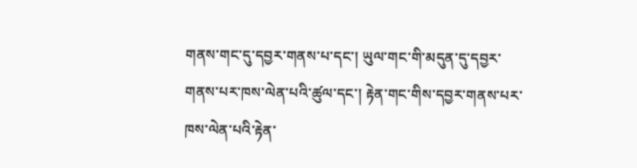གནས་གང་དུ་དབྱར་གནས་པ་དང་། ཡུལ་གང་གི་མདུན་དུ་དབྱར་གནས་པར་ཁས་ལེན་པའི་ཚུལ་དང་། རྟེན་གང་གིས་དབྱར་གནས་པར་ཁས་ལེན་པའི་རྟེན་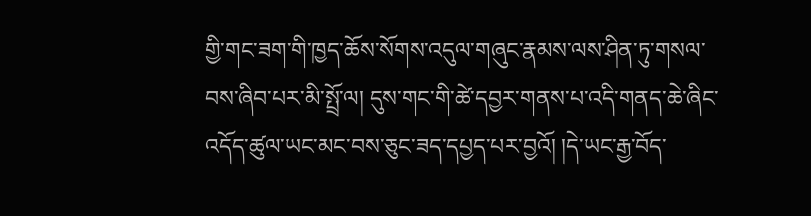གྱི་གང་ཟག་གི་ཁྱད་ཆོས་སོགས་འདུལ་གཞུང་རྣམས་ལས་ཤིན་ཏུ་གསལ་བས་ཞིབ་པར་མི་སྤྲོ་ལ། དུས་གང་གི་ཚེ་དབྱར་གནས་པ་འདི་གནད་ཆེ་ཞིང་འདོད་ཚུལ་ཡང་མང་བས་ཅུང་ཟད་དཔྱད་པར་བྱའོ། །དེ་ཡང་རྒྱ་བོད་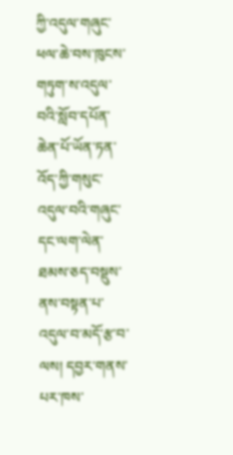ཀྱི་འདུལ་གཞུང་ཕལ་ཆེ་བས་ཁུངས་གཏུག་ས་འདུལ་བའི་སློབ་དཔོན་ཆེན་པོ་ཡོན་ཏན་འོད་ཀྱི་གསུང་འདུལ་བའི་གཞུང་དང་ལག་ལེན་ཐམས་ཅད་བསྡུས་ནས་བསྟན་པ་འདུལ་བ་མདོ་རྩ་བ་ལས། དབྱར་གནས་པར་ཁས་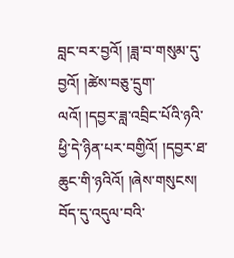བླང་བར་བྱའོ། །ཟླ་བ་གསུམ་དུ་བྱའོ། །ཚེས་བཅུ་དྲུག་ལའོ། །དབྱར་ཟླ་འབྲིང་པོའི་ཉའི་ཕྱི་དེ་ཉིན་པར་བགྱིའོ། །དབྱར་ཐ་ཆུང་གི་ཉའིའོ། །ཞེས་གསུངས། བོད་དུ་འདུལ་བའི་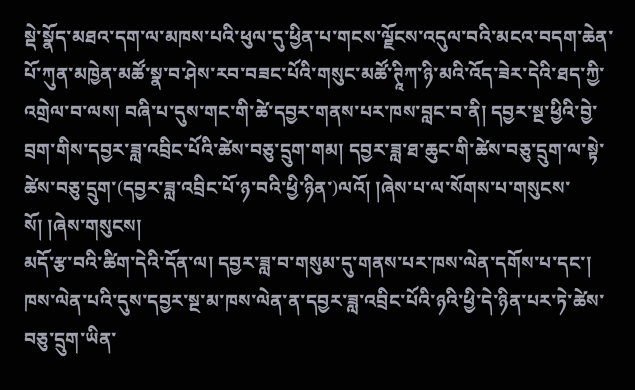སྡེ་སྣོད་མཐའ་དག་ལ་མཁས་པའི་ཕུལ་དུ་ཕྱིན་པ་གངས་ལྗོངས་འདུལ་བའི་མངའ་བདག་ཆེན་པོ་ཀུན་མཁྱེན་མཚོ་སྣ་བ་ཤེས་རབ་བཟང་པོའི་གསུང་མཚོ་ཊཱིཀ་ཉི་མའི་འོད་ཟེར་དེའི་ཐད་ཀྱི་འགྲེལ་བ་ལས། བཞི་པ་དུས་གང་གི་ཚེ་དབྱར་གནས་པར་ཁས་བླང་བ་ནི། དབྱར་སྔ་ཕྱིའི་བྱེ་བྲག་གིས་དབྱར་ཟླ་འབྲིང་པོའི་ཚེས་བཅུ་དྲུག་གམ། དབྱར་ཟླ་ཐ་ཆུང་གི་ཚེས་བཅུ་དྲུག་ལ་སྟེ་ཚེས་བཅུ་དྲུག་(དབྱར་ཟླ་འབྲིང་པོ་ཉ་བའི་ཕྱི་ཉིན་)ལའོ། །ཞེས་པ་ལ་སོགས་པ་གསུངས་སོ། །ཞེས་གསུངས།
མདོ་རྩ་བའི་ཚིག་དེའི་དོན་ལ། དབྱར་ཟླ་བ་གསུམ་དུ་གནས་པར་ཁས་ལེན་དགོས་པ་དང་། ཁས་ལེན་པའི་དུས་དབྱར་སྔ་མ་ཁས་ལེན་ན་དབྱར་ཟླ་འབྲིང་པོའི་ཉའི་ཕྱི་དེ་ཉིན་པར་ཏེ་ཚེས་བཅུ་དྲུག་ཡིན་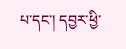པ་དང་། དབྱར་ཕྱི་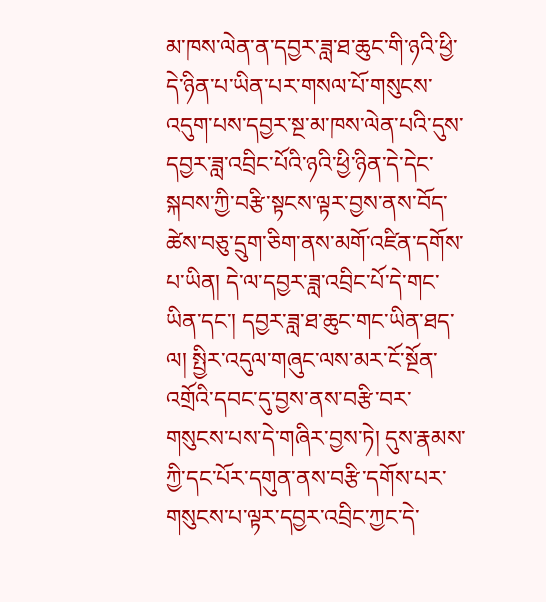མ་ཁས་ལེན་ན་དབྱར་ཟླ་ཐ་ཆུང་གི་ཉའི་ཕྱི་དེ་ཉིན་པ་ཡིན་པར་གསལ་པོ་གསུངས་འདུག་པས་དབྱར་སྔ་མ་ཁས་ལེན་པའི་དུས་དབྱར་ཟླ་འབྲིང་པོའི་ཉའི་ཕྱི་ཉིན་དེ་དེང་སྐབས་ཀྱི་བརྩི་སྟངས་ལྟར་བྱས་ནས་བོད་ཚེས་བཅུ་དྲུག་ཅིག་ནས་མགོ་འཛིན་དགོས་པ་ཡིན། དེ་ལ་དབྱར་ཟླ་འབྲིང་པོ་དེ་གང་ཡིན་དང་། དབྱར་ཟླ་ཐ་ཆུང་གང་ཡིན་ཐད་ལ། སྤྱིར་འདུལ་གཞུང་ལས་མར་ངོ་སྔོན་འགྲོའི་དབང་དུ་བྱས་ནས་བརྩི་བར་གསུངས་པས་དེ་གཞིར་བྱས་ཏེ། དུས་རྣམས་ཀྱི་དང་པོར་དགུན་ནས་བརྩི་དགོས་པར་གསུངས་པ་ལྟར་དབྱར་འབྲིང་ཀྱང་དེ་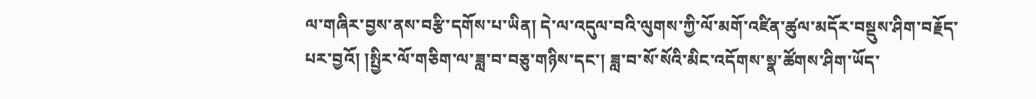ལ་གཞིར་བྱས་ནས་བརྩི་དགོས་པ་ཡིན། དེ་ལ་འདུལ་བའི་ལུགས་ཀྱི་ལོ་མགོ་འཛིན་ཚུལ་མདོར་བསྡུས་ཤིག་བརྗོད་པར་བྱའོ། །སྤྱིར་ལོ་གཅིག་ལ་ཟླ་བ་བཅུ་གཉིས་དང་། ཟླ་བ་སོ་སོའི་མིང་འདོགས་སྣ་ཚོགས་ཤིག་ཡོད་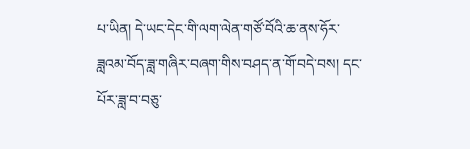པ་ཡིན། དེ་ཡང་དེང་གི་ལག་ལེན་གཙོ་བོའི་ཆ་ནས་ཧོར་ཟླའམ་བོད་ཟླ་གཞིར་བཞག་གིས་བཤད་ན་གོ་བདེ་བས། དང་པོར་ཟླ་བ་བཅུ་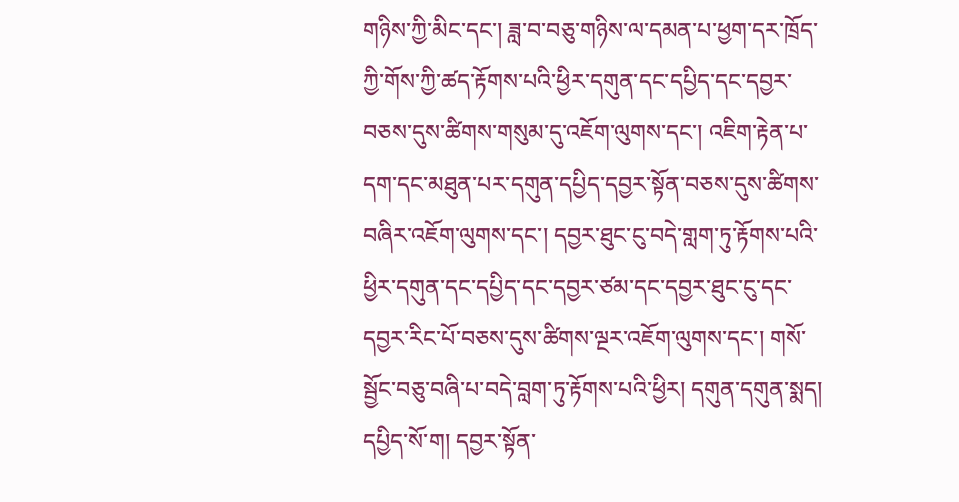གཉིས་ཀྱི་མིང་དང་། ཟླ་བ་བཅུ་གཉིས་ལ་དམན་པ་ཕྱག་དར་ཁྲོད་ཀྱི་གོས་ཀྱི་ཚད་རྟོགས་པའི་ཕྱིར་དགུན་དང་དཔྱིད་དང་དབྱར་བཅས་དུས་ཚིགས་གསུམ་དུ་འཇོག་ལུགས་དང་། འཇིག་རྟེན་པ་དག་དང་མཐུན་པར་དགུན་དཔྱིད་དབྱར་སྟོན་བཅས་དུས་ཚིགས་བཞིར་འཇོག་ལུགས་དང་། དབྱར་ཐུང་ངུ་བདེ་གླག་ཏུ་རྟོགས་པའི་ཕྱིར་དགུན་དང་དཔྱིད་དང་དབྱར་ཙམ་དང་དབྱར་ཐུང་ངུ་དང་དབྱར་རིང་པོ་བཅས་དུས་ཚིགས་ལྔར་འཇོག་ལུགས་དང་། གསོ་སྦྱོང་བཅུ་བཞི་པ་བདེ་བླག་ཏུ་རྟོགས་པའི་ཕྱིར། དགུན་དགུན་སྨད། དཔྱིད་སོ་ག། དབྱར་སྟོན་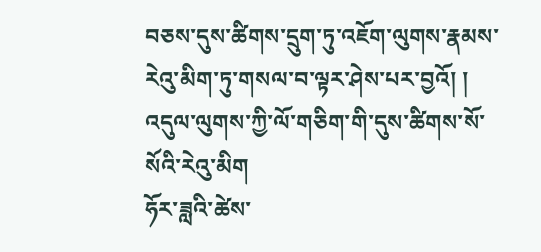བཅས་དུས་ཚིགས་དྲུག་ཏུ་འཇོག་ལུགས་རྣམས་རེའུ་མིག་ཏུ་གསལ་བ་ལྟར་ཤེས་པར་བྱའོ། །
འདུལ་ལུགས་ཀྱི་ལོ་གཅིག་གི་དུས་ཚིགས་སོ་སོའི་རེའུ་མིག
ཧོར་ཟླའི་ཚེས་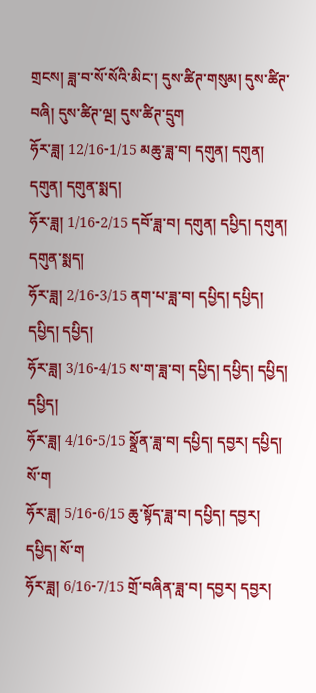གྲངས། ཟླ་བ་སོ་སོའི་མིང་། དུས་ཚིཊ་གསུམ། དུས་ཚིཊ་བཞི། དུས་ཚིཊ་ལྔ། དུས་ཚིཊ་དྲུག
ཧོར་ཟླ། 12/16-1/15 མཆུ་ཟླ་བ། དགུན། དགུན། དགུན། དགུན་སྨད།
ཧོར་ཟླ། 1/16-2/15 དབོ་ཟླ་བ། དགུན། དཔྱིད། དགུན། དགུན་སྨད།
ཧོར་ཟླ། 2/16-3/15 ནག་པ་ཟླ་བ། དཔྱིད། དཔྱིད། དཔྱིད། དཔྱིད།
ཧོར་ཟླ། 3/16-4/15 ས་ག་ཟླ་བ། དཔྱིད། དཔྱིད། དཔྱིད། དཔྱིད།
ཧོར་ཟླ། 4/16-5/15 སྣྲོན་ཟླ་བ། དཔྱིད། དབྱར། དཔྱིད། སོ་ག
ཧོར་ཟླ། 5/16-6/15 ཆུ་སྟོད་ཟླ་བ། དཔྱིད། དབྱར། དཔྱིད། སོ་ག
ཧོར་ཟླ། 6/16-7/15 གྲོ་བཞིན་ཟླ་བ། དབྱར། དབྱར།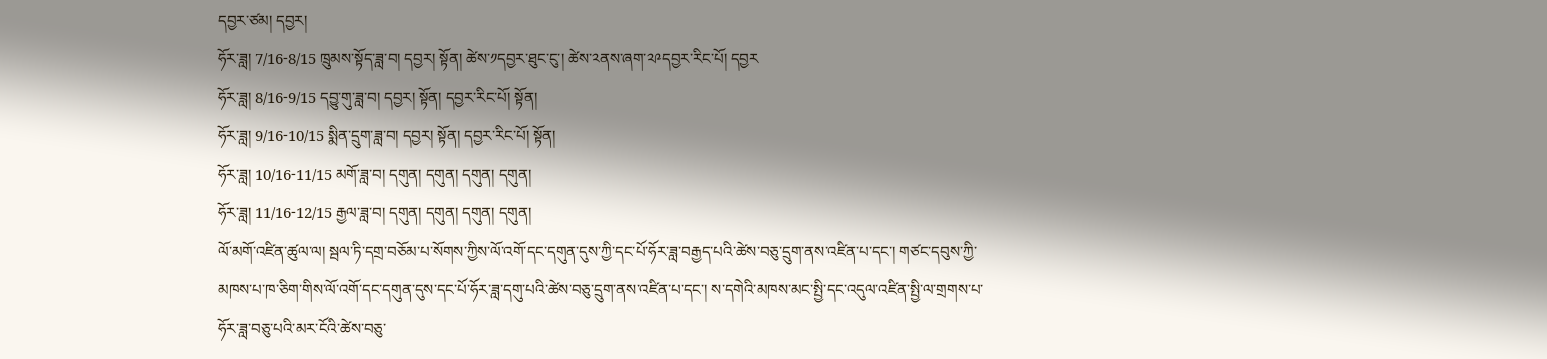དབྱར་ཙམ། དབྱར།
ཧོར་ཟླ། 7/16-8/15 ཁྲུམས་སྟོད་ཟླ་བ། དབྱར། སྟོན། ཚེས་༡དབྱར་ཐུང་ངུ་། ཚེས་༢ནས་ཞག་༢༩དབྱར་རིང་པོ། དབྱར
ཧོར་ཟླ། 8/16-9/15 དབྱུ་གུ་ཟླ་བ། དབྱར། སྟོན། དབྱར་རིང་པོ། སྟོན།
ཧོར་ཟླ། 9/16-10/15 སྨིན་དྲུག་ཟླ་བ། དབྱར། སྟོན། དབྱར་རིང་པོ། སྟོན།
ཧོར་ཟླ། 10/16-11/15 མགོ་ཟླ་བ། དགུན། དགུན། དགུན། དགུན།
ཧོར་ཟླ། 11/16-12/15 རྒྱལ་ཟླ་བ། དགུན། དགུན། དགུན། དགུན།
ལོ་མགོ་འཛིན་ཚུལ་ལ། སྦལ་ཏི་དགྲ་བཅོམ་པ་སོགས་ཀྱིས་ལོ་འགོ་དང་དགུན་དུས་ཀྱི་དང་པོ་ཧོར་ཟླ་བརྒྱད་པའི་ཚེས་བཅུ་དྲུག་ནས་འཛིན་པ་དང་། གཙང་དབུས་ཀྱི་མཁས་པ་ཁ་ཅིག་གིས་ལོ་འགོ་དང་དགུན་དུས་དང་པོ་ཧོར་ཟླ་དགུ་པའི་ཚེས་བཅུ་དྲུག་ནས་འཛིན་པ་དང་། ས་དགེའི་མཁས་མང་སྤྱི་དང་འདུལ་འཛིན་སྤྱི་ལ་གྲགས་པ་ཧོར་ཟླ་བཅུ་པའི་མར་ངོའི་ཚེས་བཅུ་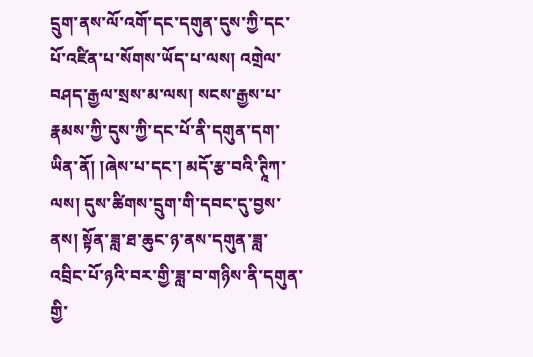དྲུག་ནས་ལོ་འགོ་དང་དགུན་དུས་ཀྱི་དང་པོ་འཛིན་པ་སོགས་ཡོད་པ་ལས། འགྲེལ་བཤད་རྒྱལ་སྲས་མ་ལས། སངས་རྒྱས་པ་རྣམས་ཀྱི་དུས་ཀྱི་དང་པོ་ནི་དགུན་དག་ཡིན་ནོ། །ཞེས་པ་དང་། མདོ་རྩ་བའི་ཊཱིཀ་ལས། དུས་ཚིགས་དྲུག་གི་དབང་དུ་བྱས་ནས། སྟོན་ཟླ་ཐ་ཆུང་ཉ་ནས་དགུན་ཟླ་འབྲིང་པོ་ཉའི་བར་གྱི་ཟླ་བ་གཉིས་ནི་དགུན་གྱི་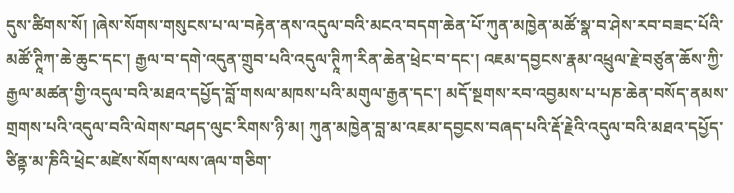དུས་ཚིགས་སོ། །ཞེས་སོགས་གསུངས་པ་ལ་བརྟེན་ནས་འདུལ་བའི་མངའ་བདག་ཆེན་པོ་ཀུན་མཁྱེན་མཚོ་སྣ་བ་ཤེས་རབ་བཟང་པོའི་མཚོ་ཊཱིཀ་ཆེ་ཆུང་དང་། རྒྱལ་བ་དགེ་འདུན་གྲུབ་པའི་འདུལ་ཊཱིཀ་རིན་ཆེན་ཕྲེང་བ་དང་། འཇམ་དབྱངས་རྣམ་འཕྲུལ་རྗེ་བཙུན་ཆོས་ཀྱི་རྒྱལ་མཚན་གྱི་འདུལ་བའི་མཐའ་དཔྱོད་བློ་གསལ་མཁས་པའི་མགུལ་རྒྱན་དང་། མདོ་སྔགས་རབ་འབྱམས་པ་པཎ་ཆེན་བསོད་ནམས་གྲགས་པའི་འདུལ་བའི་ལེགས་བཤད་ལུང་རིགས་ཉི་མ། ཀུན་མཁྱེན་བླ་མ་འཇམ་དབྱངས་བཞད་པའི་རྡོ་རྗེའི་འདུལ་བའི་མཐའ་དཔྱོད་ཙིནྟ་མ་ཎིའི་ཕྲེང་མཛེས་སོགས་ལས་ཞལ་གཅིག་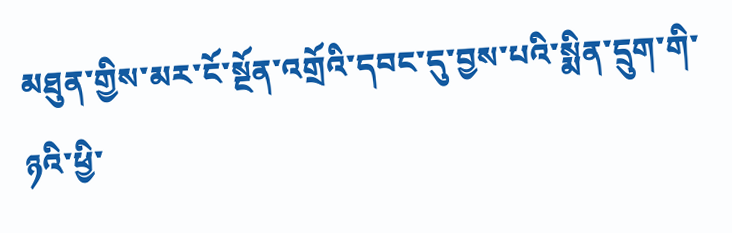མཐུན་གྱིས་མར་ངོ་སྔོན་འགྲོའི་དབང་དུ་བྱས་པའི་སྨིན་དྲུག་གི་ཉའི་ཕྱི་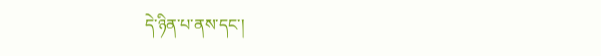དེ་ཉིན་པ་ནས་དང་།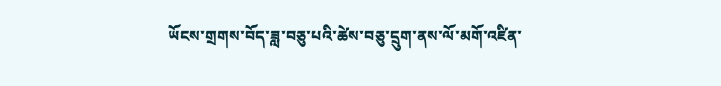ཡོངས་གྲགས་བོད་ཟླ་བཅུ་པའི་ཚེས་བཅུ་དྲུག་ནས་ལོ་མགོ་འཛིན་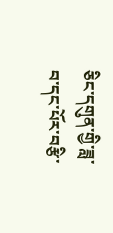ཅིང་དགུན་གྱི་ཟླ་བ་དང་པོར་བརྩི་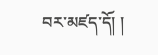བར་མཛད་དོ། །